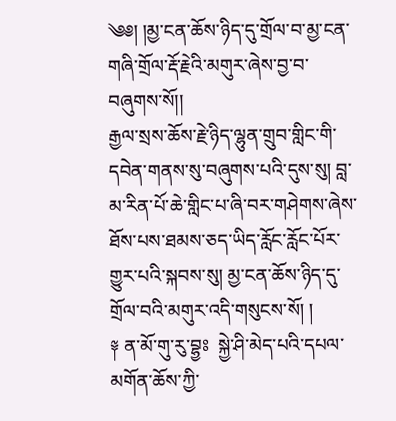༄༅། །མྱ་ངན་ཆོས་ཉིད་དུ་གྲོལ་བ་མྱ་ངན་གཞི་གྲོལ་རྡོ་རྗེའི་མགུར་ཞེས་བྱ་བ་བཞུགས་སོ།།
རྒྱལ་སྲས་ཆོས་རྗེ་ཉིད་ལྷུན་གྲུབ་གླིང་གི་དབེན་གནས་སུ་བཞུགས་པའི་དུས་སུ། བླ་མ་རིན་པོ་ཆེ་གླིང་པ་ཞི་བར་གཤེགས་ཞེས་ཐོས་པས་ཐམས་ཅད་ཡིད་རློང་རློང་པོར་གྱུར་པའི་སྐབས་སུ། མྱ་ངན་ཆོས་ཉིད་དུ་གྲོལ་བའི་མགུར་འདི་གསུངས་སོ། །
༈ ན་མོ་གུ་རུ་བྷྱཿ  སྐྱེ་ཤི་མེད་པའི་དཔལ་མགོན་ཆོས་ཀྱི་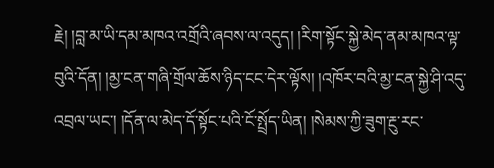རྗེ། །བླ་མ་ཡི་དམ་མཁའ་འགྲོའི་ཞབས་ལ་འདུད། །རིག་སྟོང་སྐྱེ་མེད་ནམ་མཁའ་ལྟ་བུའི་དོན། །མྱ་ངན་གཞི་གྲོལ་ཆོས་ཉིད་ངང་དེར་ལྟོས། །འཁོར་བའི་མྱ་ངན་སྐྱེ་ཤི་འདུ་འབྲལ་ཡང་། །དོན་ལ་མེད་དོ་སྟོང་པའི་ངོ་སྤྲོད་ཡིན། །སེམས་ཀྱི་ཟུག་རྔུ་རང་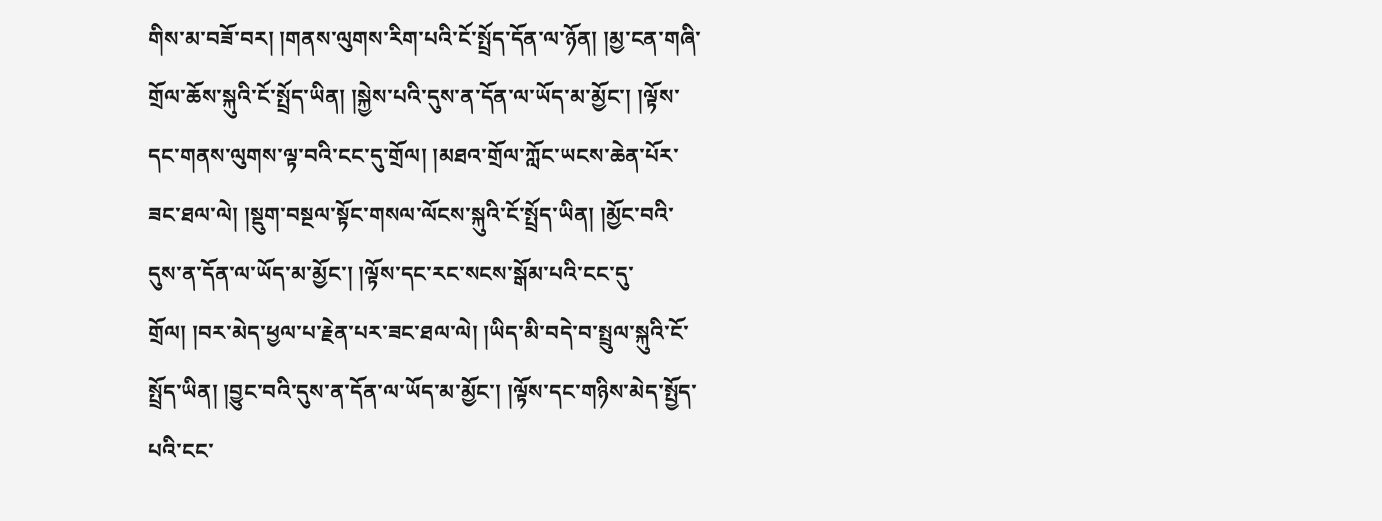གིས་མ་བཟོ་བར། །གནས་ལུགས་རིག་པའི་ངོ་སྤྲོད་དོན་ལ་ཉོན། །མྱ་ངན་གཞི་གྲོལ་ཆོས་སྐུའི་ངོ་སྤྲོད་ཡིན། །སྐྱེས་པའི་དུས་ན་དོན་ལ་ཡོད་མ་མྱོང་། །ལྟོས་དང་གནས་ལུགས་ལྟ་བའི་ངང་དུ་གྲོལ། །མཐའ་གྲོལ་ཀློང་ཡངས་ཆེན་པོར་ཟང་ཐལ་ལེ། །སྡུག་བསྔལ་སྟོང་གསལ་ལོངས་སྐུའི་ངོ་སྤྲོད་ཡིན། །མྱོང་བའི་དུས་ན་དོན་ལ་ཡོད་མ་མྱོང་། །ལྟོས་དང་རང་སངས་སྒོམ་པའི་ངང་དུ་གྲོལ། །བར་མེད་ཕྱལ་པ་རྗེན་པར་ཟང་ཐལ་ལེ། །ཡིད་མི་བདེ་བ་སྤྲུལ་སྐུའི་ངོ་སྤྲོད་ཡིན། །བྱུང་བའི་དུས་ན་དོན་ལ་ཡོད་མ་མྱོང་། །ལྟོས་དང་གཉིས་མེད་སྤྱོད་པའི་ངང་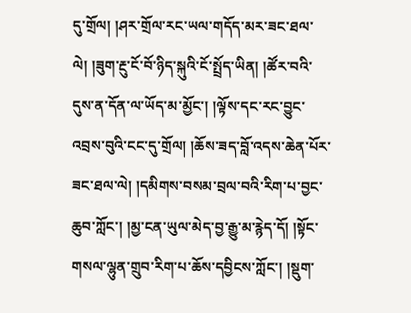དུ་གྲོལ། །ཤར་གྲོལ་རང་ཡལ་གདོད་མར་ཟང་ཐལ་ལེ། །ཟུག་རྔུ་ངོ་བོ་ཉིད་སྐུའི་ངོ་སྤྲོད་ཡིན། །ཚོར་བའི་དུས་ན་དོན་ལ་ཡོད་མ་མྱོང་། །ལྟོས་དང་རང་བྱུང་འབྲས་བུའི་ངང་དུ་གྲོལ། །ཆོས་ཟད་བློ་འདས་ཆེན་པོར་ཟང་ཐལ་ལེ། །དམིགས་བསམ་བྲལ་བའི་རིག་པ་བྱང་ཆུབ་ཀློང་། །མྱ་ངན་ཡུལ་མེད་བྱ་རྒྱུ་མ་རྙེད་དོ། །སྟོང་གསལ་ལྷུན་གྲུབ་རིག་པ་ཆོས་དབྱིངས་ཀློང་། །སྡུག་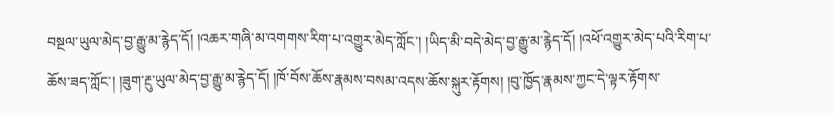བསྔལ་ཡུལ་མེད་བྱ་རྒྱུ་མ་རྙེད་དོ། །འཆར་གཞི་མ་འགགས་རིག་པ་འགྱུར་མེད་ཀློང་། །ཡིད་མི་བདེ་མེད་བྱ་རྒྱུ་མ་རྙེད་དོ། །འཕོ་འགྱུར་མེད་པའི་རིག་པ་ཆོས་ཟད་ཀློང་། །ཟུག་རྔུ་ཡུལ་མེད་བྱ་རྒྱུ་མ་རྙེད་དོ། །ཁོ་བོས་ཆོས་རྣམས་བསམ་འདས་ཆོས་སྐུར་རྟོགས། །བུ་ཁྱོད་རྣམས་ཀྱང་དེ་ལྟར་རྟོགས་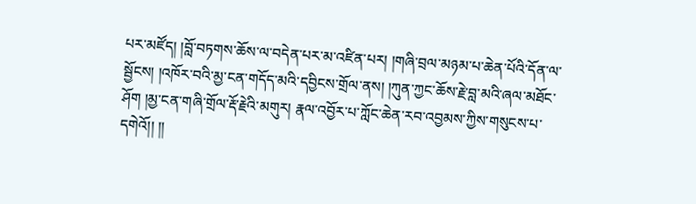པར་མཛོད། །བློ་བཏགས་ཆོས་ལ་བདེན་པར་མ་འཛིན་པར། །གཞི་བྲལ་མཉམ་པ་ཆེན་པོའི་དོན་ལ་སྦྱོངས། །འཁོར་བའི་མྱ་ངན་གདོད་མའི་དབྱིངས་གྲོལ་ནས། །ཀུན་ཀྱང་ཆོས་རྗེ་བླ་མའི་ཞལ་མཐོང་ཤོག །མྱ་ངན་གཞི་གྲོལ་རྡོ་རྗེའི་མགུར། རྣལ་འབྱོར་པ་ཀློང་ཆེན་རབ་འབྱམས་ཀྱིས་གསུངས་པ་དགེའོ།། །།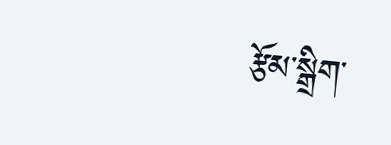རྩོམ་སྒྲིག་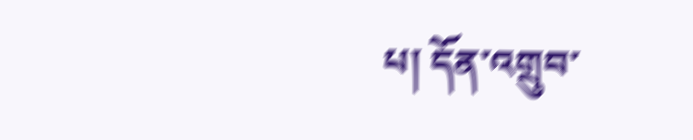པ། དོན་འགྲུབ་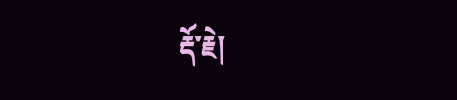རྡོ་རྗེ།